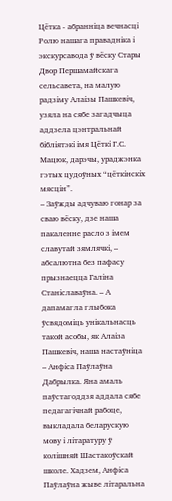Цётка - абранніца вечнасці
Ролю нашага правадніка і экскурсавода ў вёску Стары Двор Першамайскага сельсавета, на малую радзіму Алаізы Пашкевіч, узяла на сябе загадчыца аддзела цэнтральнай бібліятэкі імя Цёткі Г.С. Мацюк, дарэчы, ураджэнка гэтых цудоўных “цёткінскіх мясцін”.
– Заўжды адчуваю гонар за сваю вёску, дзе наша пакаленне расло з імем славутай зямлячкі, – абсалютна без пафасу прызнаецца Галіна Станіславаўна. – А дапамагла глыбока ўсвядоміць унікальнасць такой асобы, як Алаіза Пашкевіч, наша настаўніца – Анфіса Паўлаўна Дабрылка. Яна амаль паўстагоддзя аддала сябе педагагічнай рабоце, выкладала беларускую мову і літаратуру ў колішняй Шастакоўскай школе. Хадзем, Анфіса Паўлаўна жыве літаральна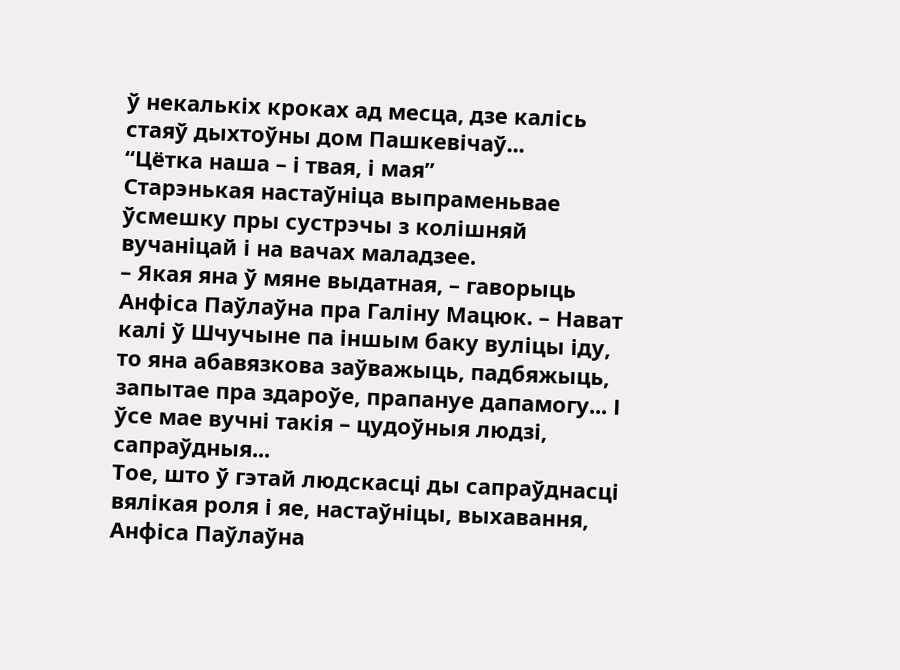ў некалькіх кроках ад месца, дзе калісь стаяў дыхтоўны дом Пашкевічаў...
“Цётка наша – і твая, і мая”
Старэнькая настаўніца выпраменьвае ўсмешку пры сустрэчы з колішняй вучаніцай і на вачах маладзее.
– Якая яна ў мяне выдатная, – гаворыць Анфіса Паўлаўна пра Галіну Мацюк. – Нават калі ў Шчучыне па іншым баку вуліцы іду, то яна абавязкова заўважыць, падбяжыць, запытае пра здароўе, прапануе дапамогу... І ўсе мае вучні такія – цудоўныя людзі, сапраўдныя...
Тое, што ў гэтай людскасці ды сапраўднасці вялікая роля і яе, настаўніцы, выхавання, Анфіса Паўлаўна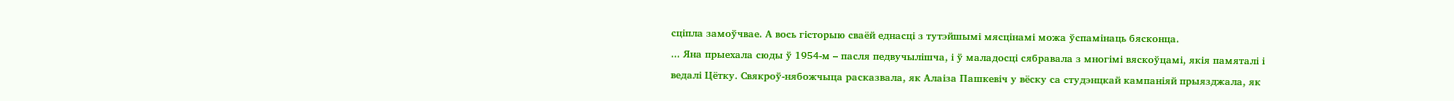сціпла замоўчвае. А вось гісторыю сваёй еднасці з тутэйшымі мясцінамі можа ўспамінаць бясконца.
... Яна прыехала сюды ў 1954-м – пасля педвучылішча, і ў маладосці сябравала з многімі вяскоўцамі, якія памяталі і ведалі Цётку. Свякроў-нябожчыца расказвала, як Алаіза Пашкевіч у вёску са студэнцкай кампаніяй прыязджала, як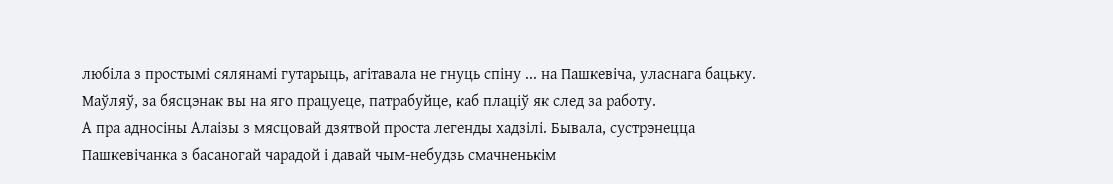любіла з простымі сялянамі гутарыць, агітавала не гнуць спіну ... на Пашкевіча, уласнага бацьку. Маўляў, за бясцэнак вы на яго працуеце, патрабуйце, каб плаціў як след за работу.
А пра адносіны Алаізы з мясцовай дзятвой проста легенды хадзілі. Бывала, сустрэнецца Пашкевічанка з басаногай чарадой і давай чым-небудзь смачненькім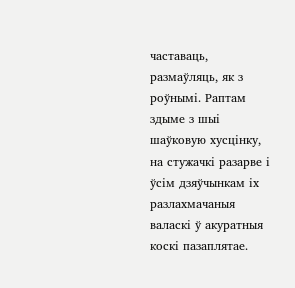частаваць, размаўляць, як з роўнымі. Раптам здыме з шыі шаўковую хусцінку, на стужачкі разарве і ўсім дзяўчынкам іх разлахмачаныя валаскі ў акуратныя коскі пазаплятае.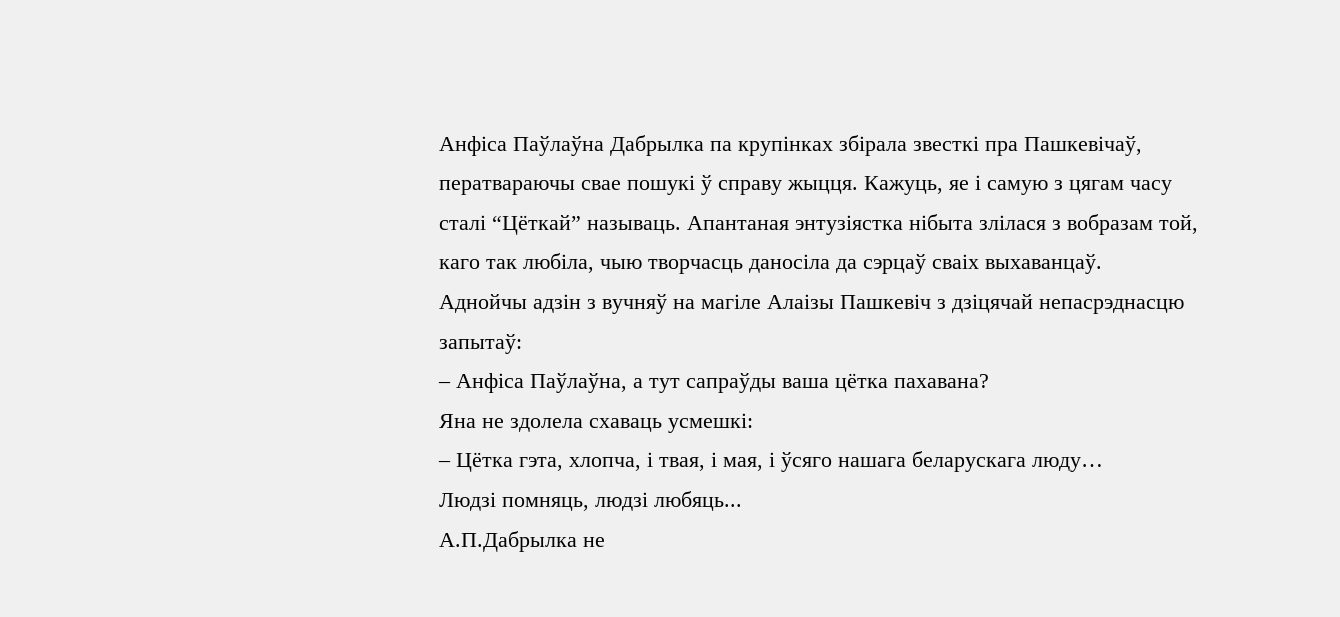Анфіса Паўлаўна Дабрылка па крупінках збірала звесткі пра Пашкевічаў, ператвараючы свае пошукі ў справу жыцця. Кажуць, яе і самую з цягам часу сталі “Цёткай” называць. Апантаная энтузіястка нібыта злілася з вобразам той, каго так любіла, чыю творчасць даносіла да сэрцаў сваіх выхаванцаў.
Аднойчы адзін з вучняў на магіле Алаізы Пашкевіч з дзіцячай непасрэднасцю запытаў:
– Анфіса Паўлаўна, а тут сапраўды ваша цётка пахавана?
Яна не здолела схаваць усмешкі:
– Цётка гэта, хлопча, і твая, і мая, і ўсяго нашага беларускага люду…
Людзі помняць, людзі любяць...
А.П.Дабрылка не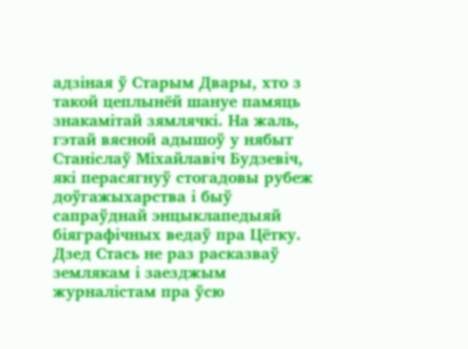адзіная ў Старым Двары, хто з такой цеплынёй шануе памяць знакамітай зямлячкі. На жаль, гэтай вясной адышоў у нябыт Станіслаў Міхайлавіч Будзевіч, які перасягнуў стогадовы рубеж доўгажыхарства і быў сапраўднай энцыклапедыяй біяграфічных ведаў пра Цётку. Дзед Стась не раз расказваў землякам і заезджым журналістам пра ўсю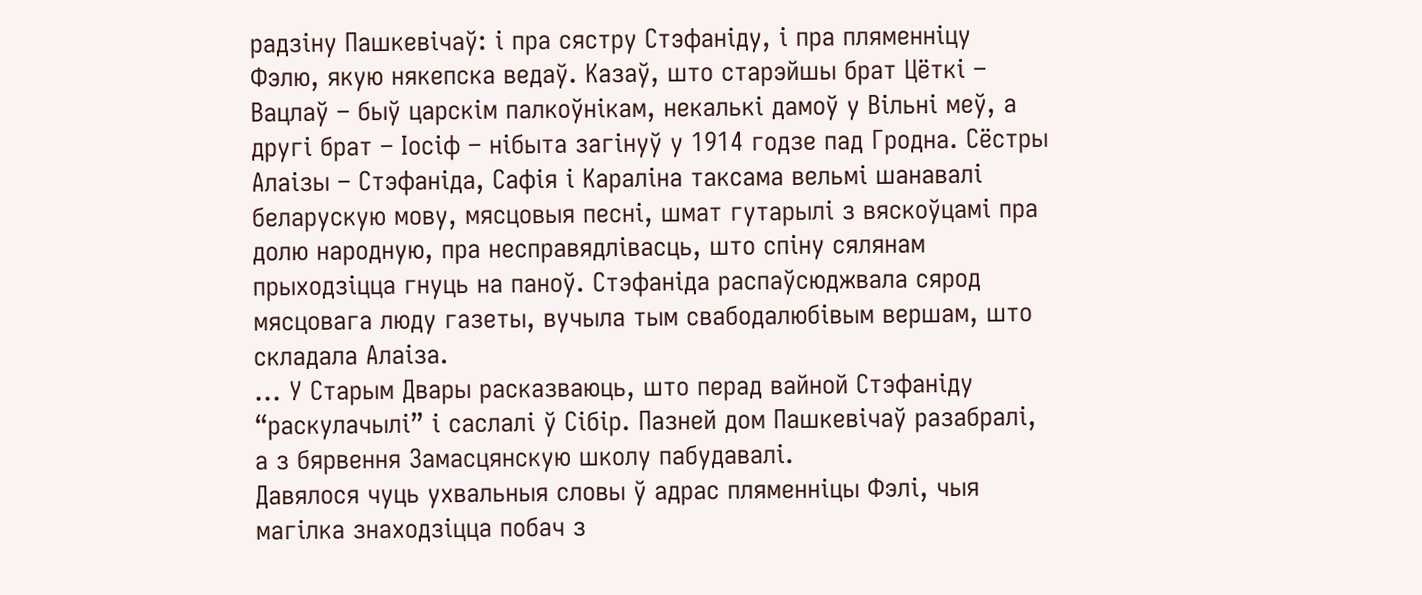радзіну Пашкевічаў: і пра сястру Стэфаніду, і пра пляменніцу Фэлю, якую някепска ведаў. Казаў, што старэйшы брат Цёткі – Вацлаў – быў царскім палкоўнікам, некалькі дамоў у Вільні меў, а другі брат – Іосіф – нібыта загінуў у 1914 годзе пад Гродна. Сёстры Алаізы – Стэфаніда, Сафія і Караліна таксама вельмі шанавалі беларускую мову, мясцовыя песні, шмат гутарылі з вяскоўцамі пра долю народную, пра несправядлівасць, што спіну сялянам прыходзіцца гнуць на паноў. Стэфаніда распаўсюджвала сярод мясцовага люду газеты, вучыла тым свабодалюбівым вершам, што складала Алаіза.
... У Старым Двары расказваюць, што перад вайной Стэфаніду “раскулачылі” і саслалі ў Сібір. Пазней дом Пашкевічаў разабралі, а з бярвення Замасцянскую школу пабудавалі.
Давялося чуць ухвальныя словы ў адрас пляменніцы Фэлі, чыя магілка знаходзіцца побач з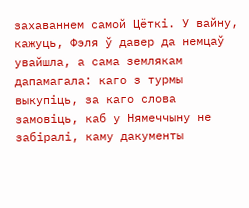захаваннем самой Цёткі. У вайну, кажуць, Фэля ў давер да немцаў увайшла, а сама землякам дапамагала: каго з турмы выкупіць, за каго слова замовіць, каб у Нямеччыну не забіралі, каму дакументы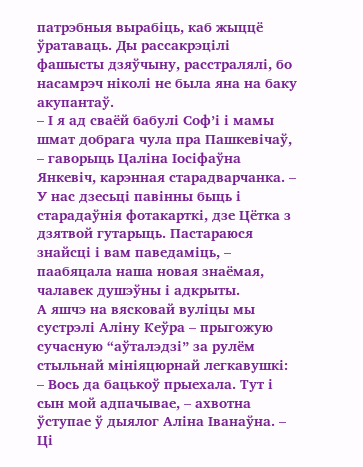патрэбныя вырабіць, каб жыццё ўратаваць. Ды рассакрэцілі фашысты дзяўчыну, расстралялі, бо насамрэч ніколі не была яна на баку акупантаў.
– І я ад сваёй бабулі Соф’і і мамы шмат добрага чула пра Пашкевічаў, – гаворыць Цаліна Іосіфаўна Янкевіч, карэнная старадварчанка. – У нас дзесьці павінны быць і старадаўнія фотакарткі, дзе Цётка з дзятвой гутарыць. Пастараюся знайсці і вам паведаміць, – паабяцала наша новая знаёмая, чалавек душэўны і адкрыты.
А яшчэ на вясковай вуліцы мы сустрэлі Аліну Кеўра – прыгожую сучасную “аўталэдзі” за рулём стыльнай мініяцюрнай легкавушкі:
– Вось да бацькоў прыехала. Тут і сын мой адпачывае, – ахвотна ўступае ў дыялог Аліна Іванаўна. – Ці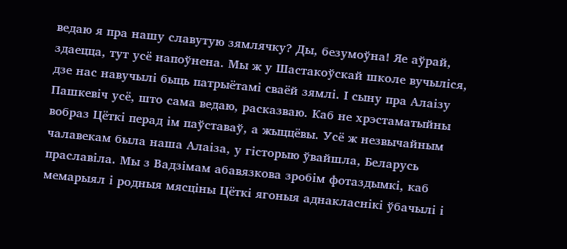ведаю я пра нашу славутую зямлячку? Ды, безумоўна! Яе аўрай, здаецца, тут усё напоўнена. Мы ж у Шастакоўскай школе вучыліся, дзе нас навучылі быць патрыётамі сваёй зямлі. І сыну пра Алаізу Пашкевіч усё, што сама ведаю, расказваю. Каб не хрэстаматыйны вобраз Цёткі перад ім паўставаў, а жыццёвы. Усё ж незвычайным чалавекам была наша Алаіза, у гісторыю ўвайшла, Беларусь праславіла. Мы з Вадзімам абавязкова зробім фотаздымкі, каб мемарыял і родныя мясціны Цёткі ягоныя аднакласнікі ўбачылі і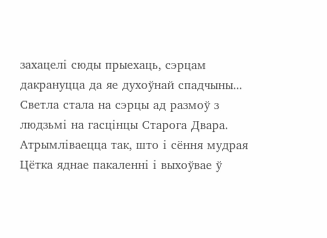захацелі сюды прыехаць, сэрцам дакрануцца да яе духоўнай спадчыны...
Светла стала на сэрцы ад размоў з людзьмі на гасцінцы Старога Двара. Атрымліваецца так, што і сёння мудрая Цётка яднае пакаленні і выхоўвае ў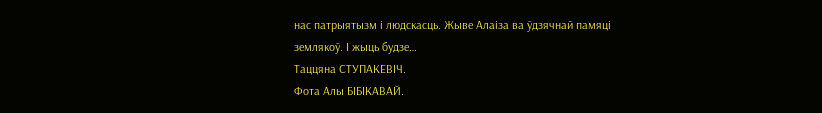нас патрыятызм і людскасць. Жыве Алаіза ва ўдзячнай памяці землякоў. І жыць будзе…
Таццяна СТУПАКЕВІЧ.
Фота Алы БІБІКАВАЙ.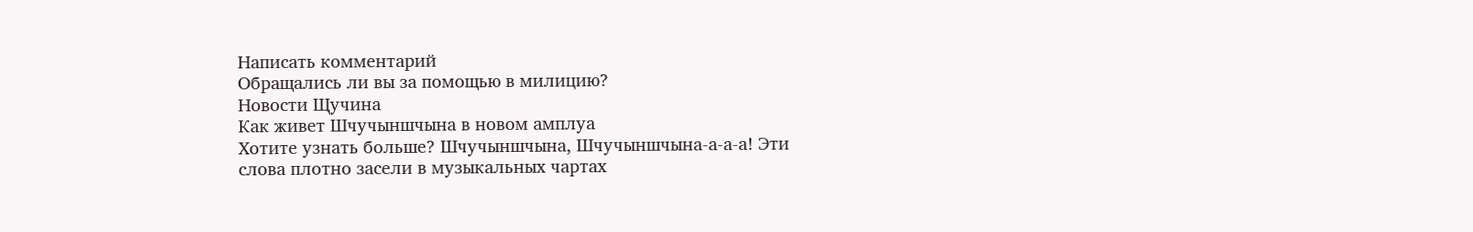Написать комментарий
Обращались ли вы за помощью в милицию?
Новости Щучина
Как живет Шчучыншчына в новом амплуа
Хотите узнать больше? Шчучыншчына, Шчучыншчына-а-а-а! Эти слова плотно засели в музыкальных чартах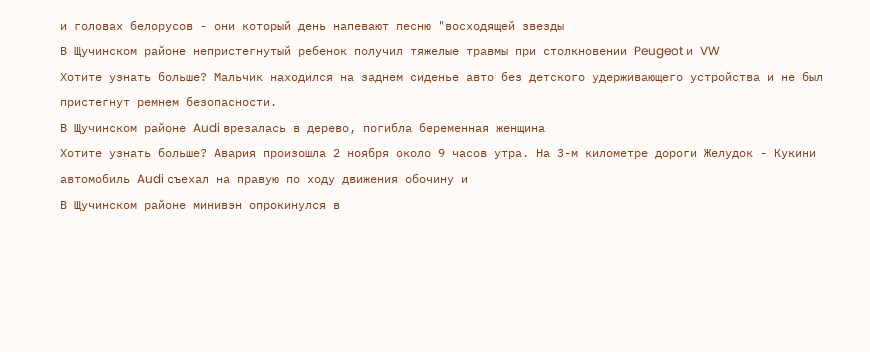и головах белорусов - они который день напевают песню "восходящей звезды
В Щучинском районе непристегнутый ребенок получил тяжелые травмы при столкновении Peugeot и VW
Хотите узнать больше? Мальчик находился на заднем сиденье авто без детского удерживающего устройства и не был пристегнут ремнем безопасности.
В Щучинском районе Audi врезалась в дерево, погибла беременная женщина
Хотите узнать больше? Авария произошла 2 ноября около 9 часов утра. На 3-м километре дороги Желудок - Кукини автомобиль Audi съехал на правую по ходу движения обочину и
В Щучинском районе минивэн опрокинулся в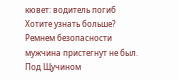кювет: водитель погиб
Хотите узнать больше? Ремнем безопасности мужчина пристегнут не был.
Под Щучином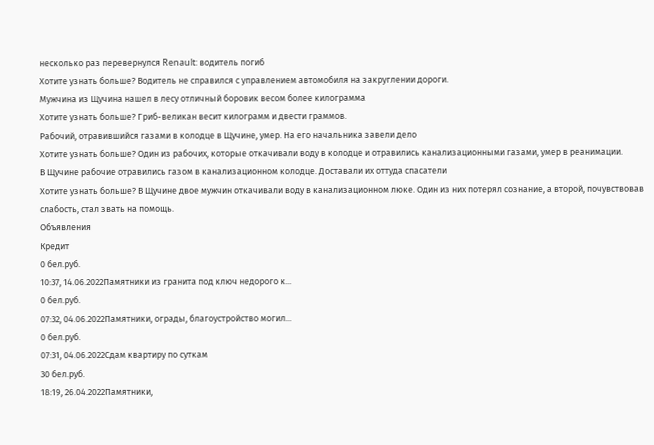несколько раз перевернулся Renault: водитель погиб
Хотите узнать больше? Водитель не справился с управлением автомобиля на закруглении дороги.
Мужчина из Щучина нашел в лесу отличный боровик весом более килограмма
Хотите узнать больше? Гриб-великан весит килограмм и двести граммов.
Рабочий, отравившийся газами в колодце в Щучине, умер. На его начальника завели дело
Хотите узнать больше? Один из рабочих, которые откачивали воду в колодце и отравились канализационными газами, умер в реанимации.
В Щучине рабочие отравились газом в канализационном колодце. Доставали их оттуда спасатели
Хотите узнать больше? В Щучине двое мужчин откачивали воду в канализационном люке. Один из них потерял сознание, а второй, почувствовав слабость, стал звать на помощь.
Объявления
Кредит
0 бел.руб.
10:37, 14.06.2022Памятники из гранита под ключ недорого к...
0 бел.руб.
07:32, 04.06.2022Памятники, ограды, благоустройство могил...
0 бел.руб.
07:31, 04.06.2022Сдам квартиру по суткам
30 бел.руб.
18:19, 26.04.2022Памятники,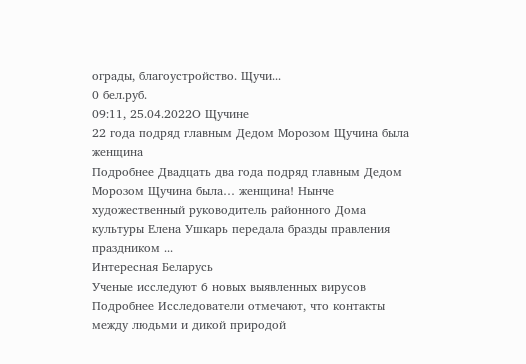ограды, благоустройство. Щучи...
0 бел.руб.
09:11, 25.04.2022О Щучине
22 года подряд главным Дедом Морозом Щучина была женщина
Подробнее Двадцать два года подряд главным Дедом Морозом Щучина была… женщина! Нынче художественный руководитель районного Дома культуры Елена Ушкарь передала бразды правления праздником ...
Интересная Беларусь
Ученые исследуют 6 новых выявленных вирусов
Подробнее Исследователи отмечают, что контакты между людьми и дикой природой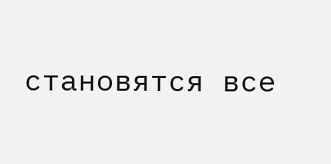становятся все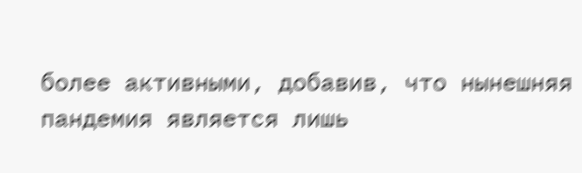более активными, добавив, что нынешняя пандемия является лишь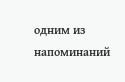одним из напоминаний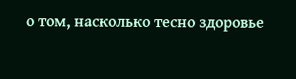о том, насколько тесно здоровье